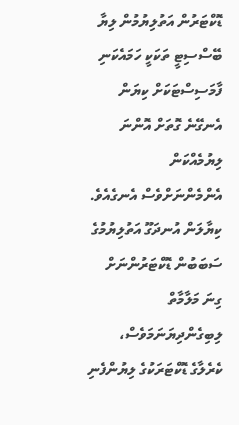ޑޮކްޓަރުން އަތުލިޔުމުން ލިޔާ ބޭސްސިޓީ ތަކަކީ ހަމައެކަނި ފާމަސިސްޓަކަށް ކިޔަން އެނގޭނެ ގޮތަށް އޮންނަ ލިޔުމެއްކަން އެންމެންނަށްވެސް އެނގެއެވެ. ކިޔާލަން އުނދަގޫ އަތުލިޔުމުގެ ސަބަބުން ޑޮކްޓަރުންނަށް ގިނަ މަލާމާތް ލިބިގެންދިޔަނަމަވެސް، ކެރެލާގެ ޑޮކްޓަރަކުގެ ލިޔުންފެނި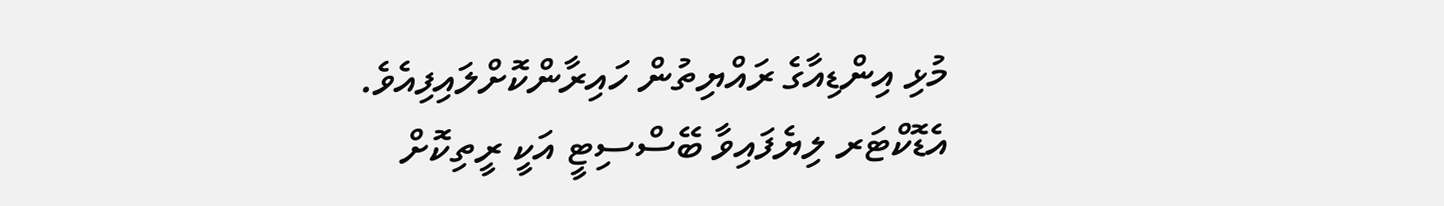މުޅި އިންޑިއާގެ ރައްޔިތުން ހައިރާންކޮށްލައިފިއެވެ.
އެޑޮކްޓަރ ލިޔެފައިވާ ބޭސްސިޓީ އަކީ ރީތިކޮށް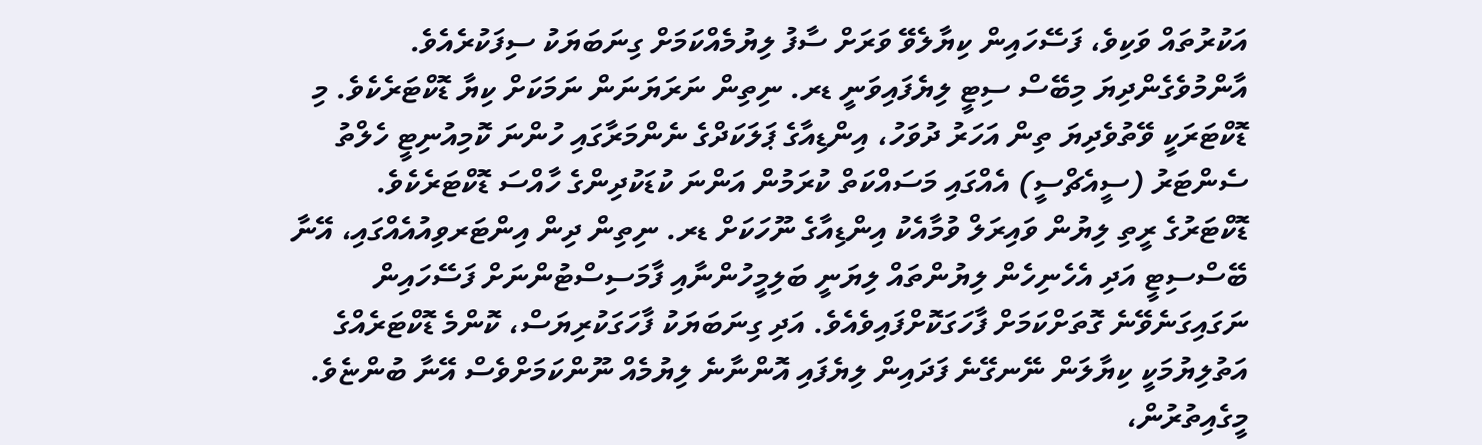އަކުރުތައް ވަކިވެ، ފަސޭހައިން ކިޔާލެވޭ ވަރަށް ސާފު ލިޔުމެއްކަމަށް ގިނަބަޔަކު ސިފަކުރެއެވެ.
އާންމުވެގެންދިޔަ މިބޭސް ސިޓީ ލިޔެފައިވަނީ ޑރ. ނިތިން ނަރަޔަނަން ނަމަކަށް ކިޔާ ޑޮކްޓަރެކެވެ. މި ޑޮކްޓަރަކީ ވޭތުވެދިޔަ ތިން އަހަރު ދުވަހު، އިންޑިއާގެ ޕަލަކަދްގެ ނެންމަރާގައި ހުންނަ ކޮމިއުނިޓީ ހެލްތު ސެންޓަރު (ސީއެޗްސީ) އެއްގައި މަސައްކަތް ކުރަމުން އަންނަ ކުޑަކުދިންގެ ހާއްސަ ޑޮކްޓަރެކެވެ.
ޑޮކްޓަރުގެ ރީތި ލިޔުން ވައިރަލް ވުމާއެކު އިންޑިއާގެ ނޫހަކަށް ޑރ. ނިތިން ދިން އިންޓަރވިއުއެއްގައި، އޭނާ ބޭސްސިޓީ އަދި އެހެނިހެން ލިޔުންތައް ލިޔަނީ ބަލިމީހުންނާއި ފާމަސިސްޓުންނަށް ފަސޭހައިން ނަގައިގަނެވޭނެ ގޮތަށްކަމަށް ފާހަގަކޮށްފައިވެއެވެ. އަދި ގިނަބަޔަކު ފާހަގަކުރިޔަސް، ކޮންމެ ޑޮކްޓަރެއްގެ އަތުލިޔުމަކީ ކިޔާލަން ނޭނގޭނެ ފަދައިން ލިޔެފައި އޮންނާނެ ލިޔުމެއް ނޫންކަމަށްވެސް އޭނާ ބުންޏެވެ.
މީގެއިތުރުން،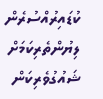ކުޑައިރުއްސުރެން ލިޔުންތެރިކަމަށް ޝައުގުވެރިކަން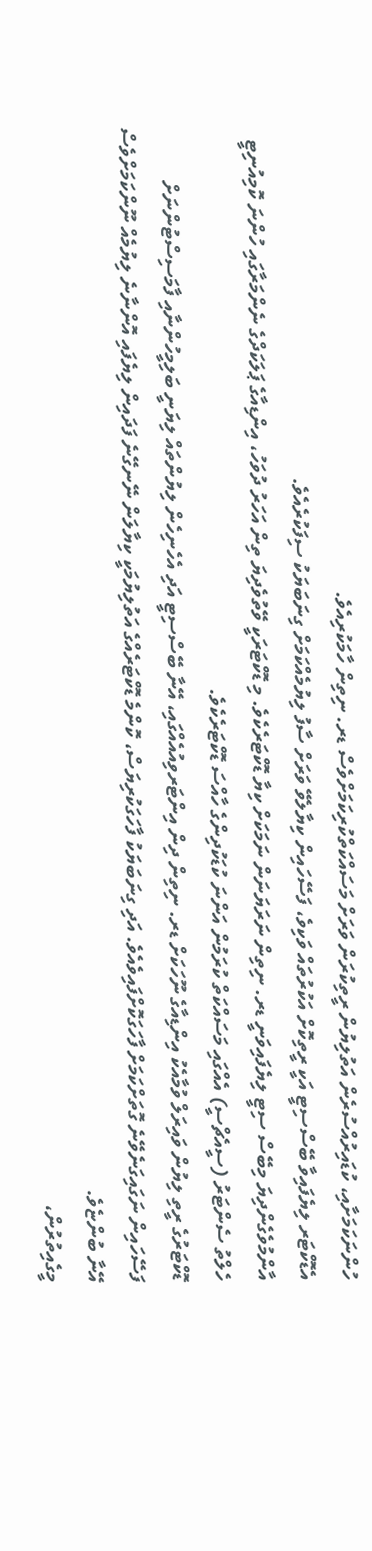ހުންނަކަމަށާއި، ކުޑައިރުއްސުރެން އަތުލިޔުން ރީތިކުރަން ވަރަށް މަސައްކަތްކުރިކަމަށްވެސް ޑރ. ނިތިން ހާމަކުރިއެވެ.
އެޑޮކްޓަރ ލިޔެފައިވާ ބޭސްސިޓީ އަކީ ރީތިކޮށް އަކުރުތައް ވަކިވެ، ފަސޭހައިން ކިޔާލެވޭ ވަރަށް ސާފު ލިޔުމެއްކަމަށް ގިނަބަޔަކު ސިފަކުރެއެވެ.
އާންމުވެގެންދިޔަ މިބޭސް ސިޓީ ލިޔެފައިވަނީ ޑރ. ނިތިން ނަރަޔަނަން ނަމަކަށް ކިޔާ ޑޮކްޓަރެކެވެ. މި ޑޮކްޓަރަކީ ވޭތުވެދިޔަ ތިން އަހަރު ދުވަހު، އިންޑިއާގެ ޕަލަކަދްގެ ނެންމަރާގައި ހުންނަ ކޮމިއުނިޓީ ހެލްތު ސެންޓަރު (ސީއެޗްސީ) އެއްގައި މަސައްކަތް ކުރަމުން އަންނަ ކުޑަކުދިންގެ ހާއްސަ ޑޮކްޓަރެކެވެ.
ޑޮކްޓަރުގެ ރީތި ލިޔުން ވައިރަލް ވުމާއެކު އިންޑިއާގެ ނޫހަކަށް ޑރ. ނިތިން ދިން އިންޓަރވިއުއެއްގައި، އޭނާ ބޭސްސިޓީ އަދި އެހެނިހެން ލިޔުންތައް ލިޔަނީ ބަލިމީހުންނާއި ފާމަސިސްޓުންނަށް ފަސޭހައިން ނަގައިގަނެވޭނެ ގޮތަށްކަމަށް ފާހަގަކޮށްފައިވެއެވެ. އަދި ގިނަބަޔަކު ފާހަގަކުރިޔަސް، ކޮންމެ ޑޮކްޓަރެއްގެ އަތުލިޔުމަކީ ކިޔާލަން ނޭނގޭނެ ފަދައިން ލިޔެފައި އޮންނާނެ ލިޔުމެއް ނޫންކަމަށްވެސް އޭނާ ބުންޏެވެ.
މީގެއިތުރުން،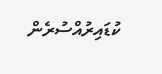ކުޑައިރުއްސުރެން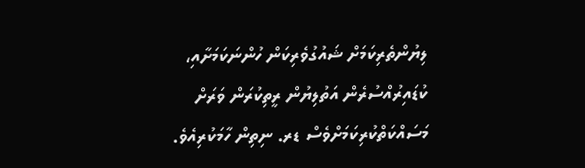ލިޔުންތެރިކަމަށް ޝައުގުވެރިކަން ހުންނަކަމަށާއި، ކުޑައިރުއްސުރެން އަތުލިޔުން ރީތިކުރަން ވަރަށް މަސައްކަތްކުރިކަމަށްވެސް ޑރ. ނިތިން ހާމަކުރިއެވެ.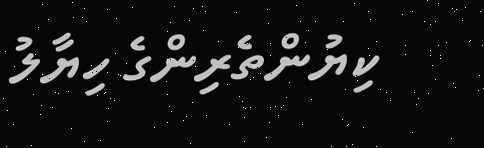ކިޔުންތެރިންގެ ހިޔާލު